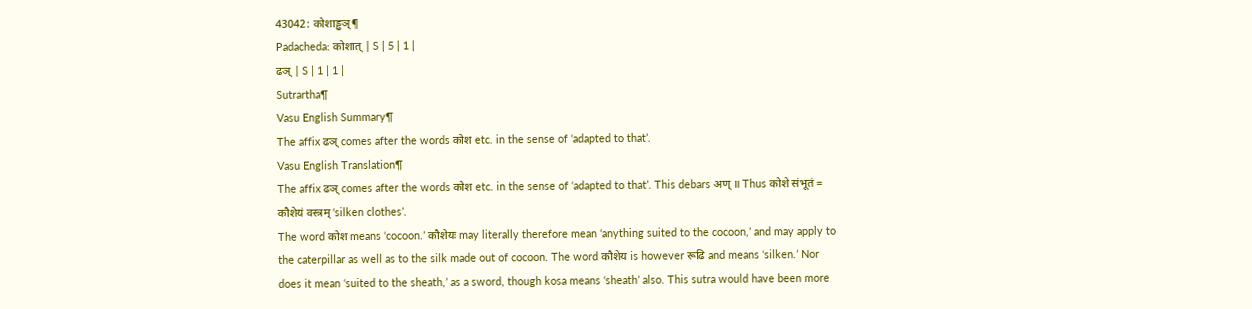43042: कोशाड्ढञ्¶
Padacheda: कोशात् | S | 5 | 1 |
ढञ् | S | 1 | 1 |
Sutrartha¶
Vasu English Summary¶
The affix ढञ् comes after the words कोश etc. in the sense of ‘adapted to that’.
Vasu English Translation¶
The affix ढञ् comes after the words कोश etc. in the sense of ‘adapted to that’. This debars अण् ॥ Thus कोशे संभूतं = कौशेयं वस्त्रम् ‘silken clothes’.
The word कोश means ‘cocoon.’ कौशेयः may literally therefore mean ‘anything suited to the cocoon,’ and may apply to the caterpillar as well as to the silk made out of cocoon. The word कौशेय is however रूढि and means ‘silken.’ Nor does it mean ‘suited to the sheath,’ as a sword, though kosa means ‘sheath’ also. This sutra would have been more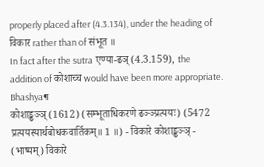properly placed after (4.3.134), under the heading of विकार rather than of संभूत ॥
In fact after the sutra एण्या-ढञ् (4.3.159), the addition of कोशाच्च would have been more appropriate.
Bhashya¶
कोशाड्ढञ्ञ् (1612) (सम्भूताधिकरणे ढञ्ञ्प्रत्ययः) (5472 प्रत्ययस्यार्थबोधकवार्तिकम्॥ 1 ॥) - विकारे कोशाड्ढञ्ञ् - (भाष्यम्) विकारे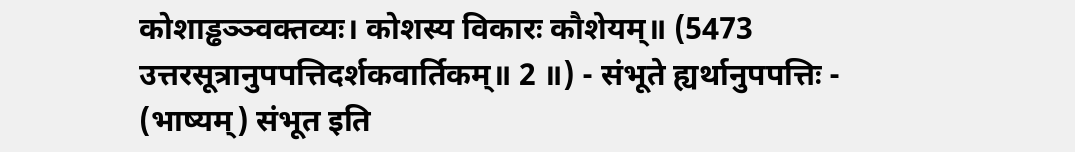कोशाड्ढञ्ञ्वक्तव्यः। कोशस्य विकारः कौशेयम्॥ (5473 उत्तरसूत्रानुपपत्तिदर्शकवार्तिकम्॥ 2 ॥) - संभूते ह्यर्थानुपपत्तिः - (भाष्यम्) संभूत इति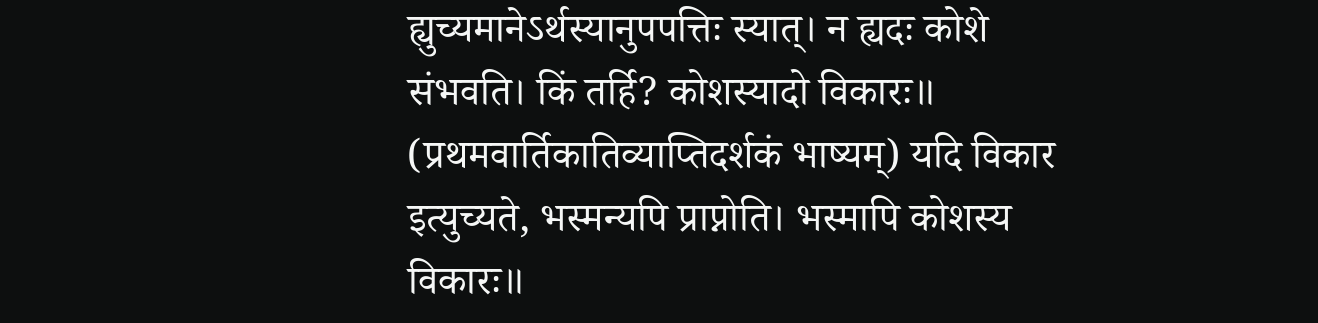ह्युच्यमानेऽर्थस्यानुपपत्तिः स्यात्। न ह्यदः कोशे संभवति। किं तर्हि? कोशस्यादो विकारः॥ (प्रथमवार्तिकातिव्याप्तिदर्शकं भाष्यम्) यदि विकार इत्युच्यते, भस्मन्यपि प्राप्नोति। भस्मापि कोशस्य विकारः॥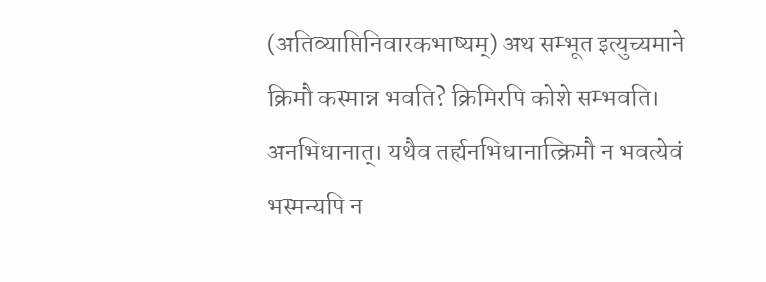(अतिव्याप्तिनिवारकभाष्यम्) अथ सम्भूत इत्युच्यमाने क्रिमौ कस्मान्न भवति? क्रिमिरपि कोशे सम्भवति। अनभिधानात्। यथैव तर्ह्यनभिधानात्क्रिमौ न भवत्येवं भस्मन्यपि न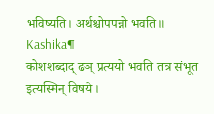भविष्यति। अर्थश्चोपपन्नो भवति॥
Kashika¶
कोशशब्दाद् ढञ् प्रत्ययो भवति तत्र संभूत इत्यस्मिन् विषये।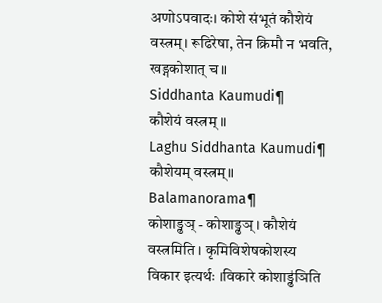अणोऽपवादः। कोशे संभूतं कौशेयं वस्त्रम्। रूढिरेषा, तेन क्रिमौ न भवति, खड्गकोशात् च॥
Siddhanta Kaumudi¶
कौशेयं वस्त्रम् ॥
Laghu Siddhanta Kaumudi¶
कौशेयम् वस्त्रम्॥
Balamanorama¶
कोशाड्ढञ् - कोशाड्ढञ् । कौशेयं वस्त्रमिति । कृमिविशेषकोशस्य विकार इत्यर्थः ।विकारे कोशाड्ढ॑ञिति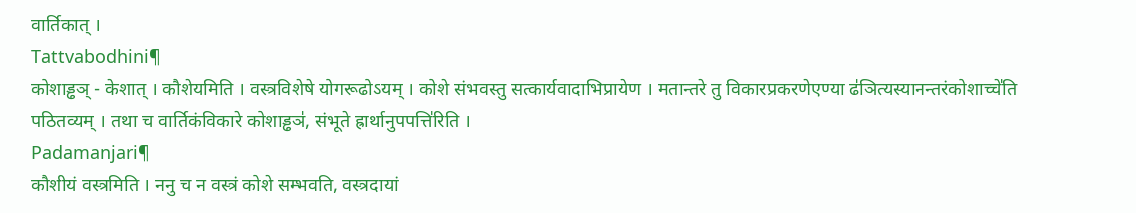वार्तिकात् ।
Tattvabodhini¶
कोशाड्ढञ् - केशात् । कौशेयमिति । वस्त्रविशेषे योगरूढोऽयम् । कोशे संभवस्तु सत्कार्यवादाभिप्रायेण । मतान्तरे तु विकारप्रकरणेएण्या ढ॑ञित्यस्यानन्तरंकोशाच्चे॑ति पठितव्यम् । तथा च वार्तिकंविकारे कोशाड्ढञ॑, संभूते ह्रार्थानुपपत्ति॑रिति ।
Padamanjari¶
कौशीयं वस्त्रमिति । ननु च न वस्त्रं कोशे सम्भवति, वस्त्रदायां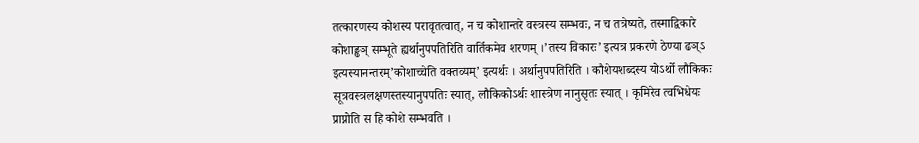तत्कारणस्य कोशस्य परावृतत्वात्, न च कोशान्तरे वस्त्रस्य सम्भवः, न च तत्रेष्यते, तस्माद्विकारे कोशाड्ढञ् सम्भूते ह्यर्थानुपपतिरिति वार्तिकमेव शरणम् ।’तस्य विकारः’ इत्यत्र प्रकरणे ठेण्या ढञ्ऽ इत्यस्यानन्तरम्’कोशाच्चेति वक्तव्यम्’ इत्यर्थः । अर्थानुपपतिरिति । कौशेयशब्दस्य योऽर्थो लौकिकः सूत्रवस्त्रलक्षणस्तस्यानुपपतिः स्यात्, लौकिकोऽर्थः शास्त्रेण नानुसृतः स्यात् । कृमिरेव त्वभिधेयः प्राप्नोति स हि कोशे सम्भवति ।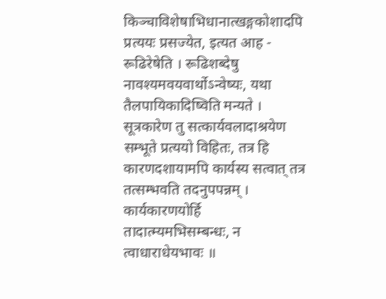किञ्चाविशेषाभिधानात्खङ्गकोशादपि प्रत्ययः प्रसज्येत, इत्यत आह - रूढिरेषेति । रूढिशब्देषु नावश्यमवयवार्थोऽन्वेष्यः, यथा तैलपायिकादिष्विति मन्यते । सूत्रकारेण तु सत्कार्यवलादाश्रयेण सम्भूते प्रत्ययो विहितः, तत्र हि कारणदशायामपि कार्यस्य सत्वात् तत्र तत्सम्भवति तदनुपपन्नम् । कार्यकारणयोर्हि तादात्म्यमभिसम्बन्धः, न त्वाधाराधेयभावः ॥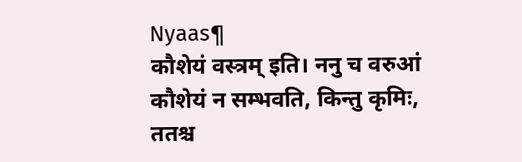Nyaas¶
कौशेयं वस्त्रम् इति। ननु च वरुआं कौशेयं न सम्भवति, किन्तु कृमिः, ततश्च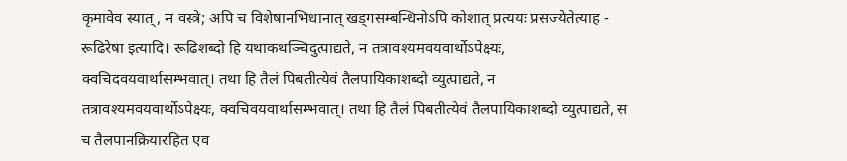कृमावेव स्यात्, न वस्त्रे; अपि च विशेषानभिधानात् खड्गसम्बन्धिनोऽपि कोशात् प्रत्ययः प्रसज्येतेत्याह - रूढिरेषा इत्यादि। रूढिशब्दो हि यथाकथञ्चिदुत्पाद्यते, न तत्रावश्यमवयवार्थोऽपेक्ष्यः, क्वचिदवयवार्थासम्भवात्। तथा हि तैलं पिबतीत्येवं तैलपायिकाशब्दो व्युत्पाद्यते, न तत्रावश्यमवयवार्थोऽपेक्ष्यः, क्वचिवयवार्थासम्भवात्। तथा हि तैलं पिबतीत्येवं तैलपायिकाशब्दो व्युत्पाद्यते, स च तैलपानक्रियारहित एव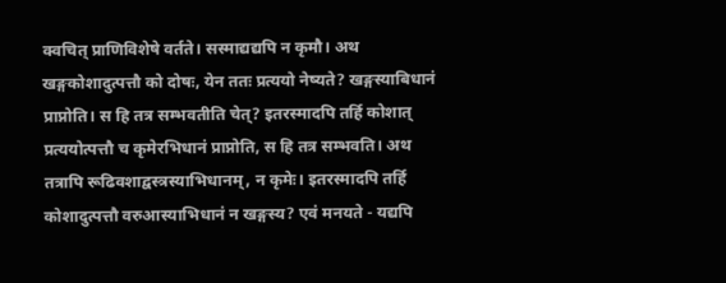क्वचित् प्राणिविशेषे वर्तते। सस्माद्यद्यपि न कृमौ। अथ खङ्गकोशादुत्पत्तौ को दोषः, येन ततः प्रत्ययो नेष्यते? खङ्गस्याबिधानं प्राप्नोति। स हि तत्र सम्भवतीति चेत्? इतरस्मादपि तर्हि कोशात् प्रत्ययोत्पत्तौ च कृमेरभिधानं प्राप्नोति, स हि तत्र सम्भवति। अथ तत्रापि रूढिवशाद्वस्त्रस्याभिधानम्, न कृमेः। इतरस्मादपि तर्हि कोशादुत्पत्तौ वरुआस्याभिधानं न खङ्गस्य? एवं मनयते - यद्यपि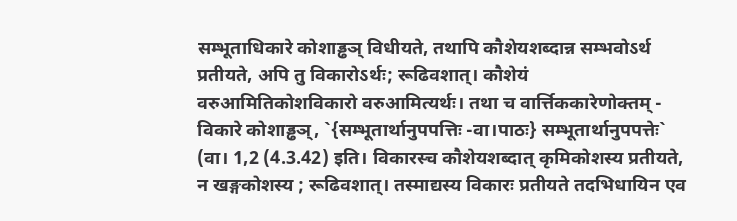सम्भूताधिकारे कोशाड्ढञ् विधीयते, तथापि कौशेयशब्दान्न सम्भवोऽर्थ प्रतीयते, अपि तु विकारोऽर्थः; रूढिवशात्। कौशेयं वरुआमितिकोशविकारो वरुआमित्यर्थः। तथा च वार्त्तिककारेणोक्तम् - विकारे कोशाड्ढञ्, `{सम्भूतार्थानुपपत्तिः -वा।पाठः} सम्भूतार्थानुपपत्तेः` (वा। 1,2 (4.3.42) इति। विकारस्च कौशेयशब्दात् कृमिकोशस्य प्रतीयते, न खङ्गकोशस्य ; रूढिवशात्। तस्माद्यस्य विकारः प्रतीयते तदभिधायिन एव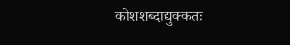कोशशब्दाद्युक्कतः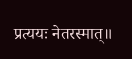प्रत्ययः नेतरस्मात्॥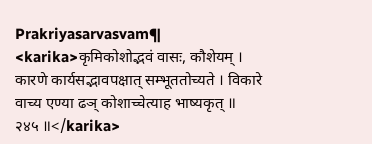Prakriyasarvasvam¶
<karika>कृमिकोशोद्भवं वासः, कौशेयम् । कारणे कार्यसद्भावपक्षात् सम्भूततोच्यते । विकारे वाच्य एण्या ढञ् कोशाच्चेत्याह भाष्यकृत् ॥ २४५ ॥</karika>